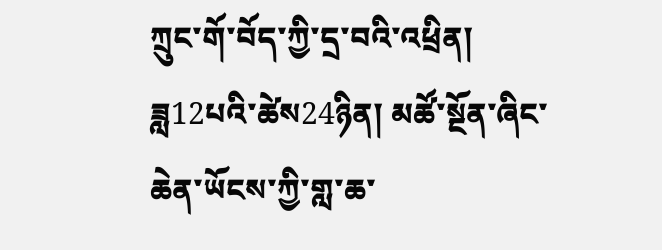ཀྲུང་གོ་བོད་ཀྱི་དྲ་བའི་འཕྲིན། ཟླ12པའི་ཚེས24ཉིན། མཚོ་སྔོན་ཞིང་ཆེན་ཡོངས་ཀྱི་གླ་ཆ་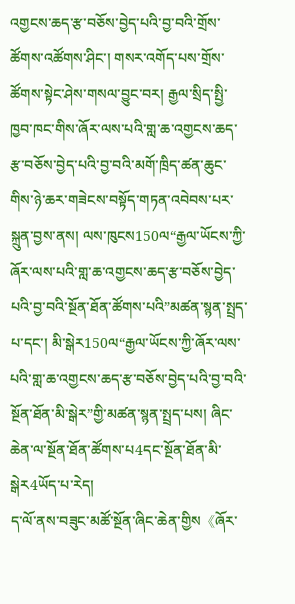འགྱངས་ཆད་རྩ་བཅོས་བྱེད་པའི་བྱ་བའི་གྲོས་ཚོགས་འཚོགས་ཤིང་། གསར་འགོད་པས་གྲོས་ཚོགས་སྟེང་ཤེས་གསལ་བྱུང་བར། རྒྱལ་སྲིད་སྤྱི་ཁྱབ་ཁང་གིས་ཞོར་ལས་པའི་གླ་ཆ་འགྱངས་ཆད་རྩ་བཅོས་བྱེད་པའི་བྱ་བའི་མགོ་ཁྲིད་ཚན་ཆུང་གིས་ཉེ་ཆར་གཟེངས་བསྟོད་གཏན་འབེབས་པར་སྐྲུན་བྱས་ནས། ལས་ཁུངས150ལ“རྒྱལ་ཡོངས་ཀྱི་ཞོར་ལས་པའི་གླ་ཆ་འགྱངས་ཆད་རྩ་བཅོས་བྱེད་པའི་བྱ་བའི་སྔོན་ཐོན་ཚོགས་པའི”མཚན་སྙན་སྤྲད་པ་དང་། མི་སྒེར150ལ“རྒྱལ་ཡོངས་ཀྱི་ཞོར་ལས་པའི་གླ་ཆ་འགྱངས་ཆད་རྩ་བཅོས་བྱེད་པའི་བྱ་བའི་སྔོན་ཐོན་མི་སྒེར”གྱི་མཚན་སྙན་སྤྲད་པས། ཞིང་ཆེན་ལ་སྔོན་ཐོན་ཚོགས་པ4དང་སྔོན་ཐོན་མི་སྒེར4ཡོད་པ་རེད།
ད་ལོ་ནས་བཟུང་མཚོ་སྔོན་ཞིང་ཆེན་གྱིས《ཞོར་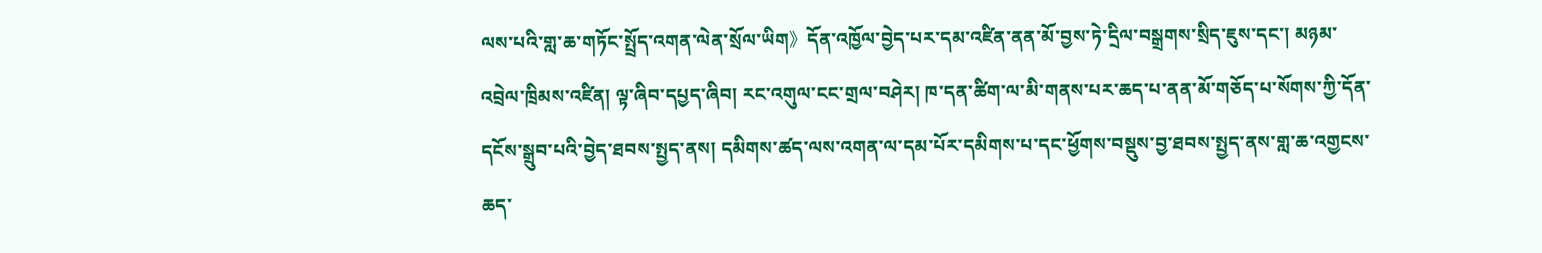ལས་པའི་གླ་ཆ་གཏོང་སྤྲོད་འགན་ལེན་སྲོལ་ཡིག》དོན་འཁྱོལ་བྱེད་པར་དམ་འཛིན་ནན་མོ་བྱས་ཏེ་དྲིལ་བསྒྲགས་སྲིད་ཇུས་དང་། མཉམ་འབྲེལ་ཁྲིམས་འཛིན། ལྟ་ཞིབ་དཔྱད་ཞིབ། རང་འགུལ་ངང་གྲལ་བཤེར། ཁ་དན་ཚིག་ལ་མི་གནས་པར་ཆད་པ་ནན་མོ་གཅོད་པ་སོགས་ཀྱི་དོན་དངོས་སྒྲུབ་པའི་བྱེད་ཐབས་སྤྱད་ནས། དམིགས་ཚད་ལས་འགན་ལ་དམ་པོར་དམིགས་པ་དང་ཕྱོགས་བསྡུས་བྱ་ཐབས་སྤྱད་ནས་གླ་ཆ་འགྱངས་ཆད་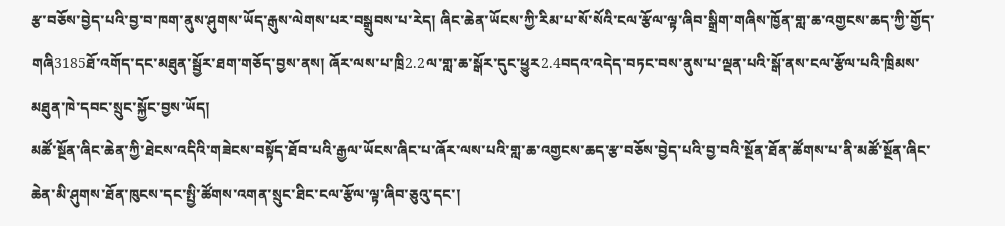རྩ་བཅོས་བྱེད་པའི་བྱ་བ་ཁག་ནུས་ཤུགས་ཡོད་རྒུས་ལེགས་པར་བསྒྲུབས་པ་རེད། ཞིང་ཆེན་ཡོངས་ཀྱི་རིམ་པ་སོ་སོའི་ངལ་རྩོལ་ལྟ་ཞིབ་སྒྲིག་གཞིས་ཁྱོན་གླ་ཆ་འགྱངས་ཆད་ཀྱི་གྱོད་གཞི3185ཐོ་འགོད་དང་མཐུན་སྦྱོར་ཐག་གཅོད་བྱས་ནས། ཞོར་ལས་པ་ཁྲི2.2ལ་གླ་ཆ་སྒོར་དུང་ཕྱུར2.4བདའ་འདེད་བཏང་བས་ནུས་པ་ལྡན་པའི་སྒོ་ནས་ངལ་རྩོལ་པའི་ཁྲིམས་མཐུན་ཁེ་དབང་སྲུང་སྐྱོང་བྱས་ཡོད།
མཚོ་སྔོན་ཞིང་ཆེན་ཀྱི་ཐེངས་འདིའི་གཟེངས་བསྟོད་ཐོབ་པའི་རྒྱལ་ཡོངས་ཞིང་པ་ཞོར་ལས་པའི་གླ་ཆ་འགྱངས་ཆད་རྩ་བཅོས་བྱེད་པའི་བྱ་བའི་སྔོན་ཐོན་ཚོགས་པ་ནི་མཚོ་སྔོན་ཞིང་ཆེན་མི་ཤུགས་ཐོན་ཁུངས་དང་སྤྱི་ཚོགས་འགན་སྲུང་ཐིང་ངལ་རྩོལ་ལྟ་ཞིབ་ཅུའུ་དང་།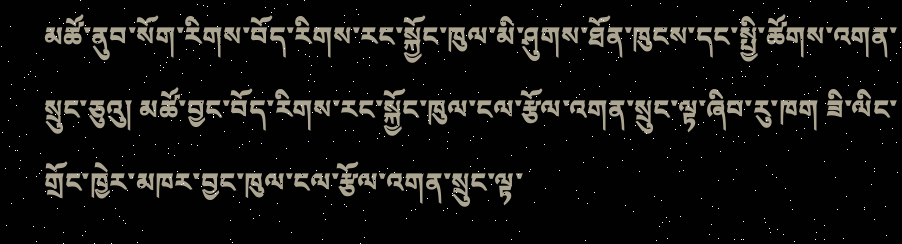མཚོ་ནུབ་སོག་རིགས་བོད་རིགས་རང་སྐྱོང་ཁུལ་མི་ཤུགས་ཐོན་ཁུངས་དང་སྤྱི་ཚོགས་འགན་སྲུང་ཅུའུ། མཚོ་བྱང་བོད་རིགས་རང་སྐྱོང་ཁུལ་ངལ་རྩོལ་འགན་སྲུང་ལྟ་ཞིབ་རུ་ཁག ཟི་ལིང་གྲོང་ཁྱེར་མཁར་བྱང་ཁུལ་ངལ་རྩོལ་འགན་སྲུང་ལྟ་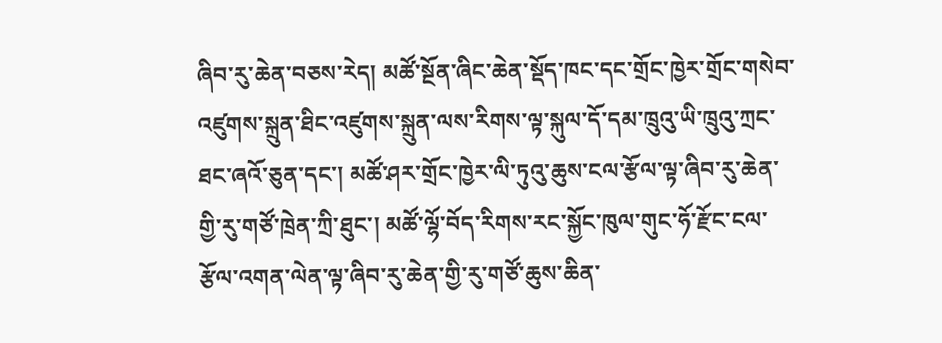ཞིབ་རུ་ཆེན་བཅས་རེད། མཚོ་སྔོན་ཞིང་ཆེན་སྡོད་ཁང་དང་གྲོང་ཁྱེར་གྲོང་གསེབ་འཛུགས་སྐྲུན་ཐིང་འཛུགས་སྐྲུན་ལས་རིགས་ལྟ་སྐུལ་དོ་དམ་ཁྲུའུ་ཡི་ཁྲུའུ་ཀྲང་ཐང་ཞའོ་ཅུན་དང་། མཚོ་ཤར་གྲོང་ཁྱེར་ལི་ཏུའུ་ཆུས་ངལ་རྩོལ་ལྟ་ཞིབ་རུ་ཆེན་གྱི་རུ་གཙོ་ཁྲེན་ཀྲི་ཐུང་། མཚོ་ལྷོ་བོད་རིགས་རང་སྐྱོང་ཁུལ་གུང་ཧོ་རྫོང་ངལ་རྩོལ་འགན་ལེན་ལྟ་ཞིབ་རུ་ཆེན་གྱི་རུ་གཙོ་ཆུས་ཆིན་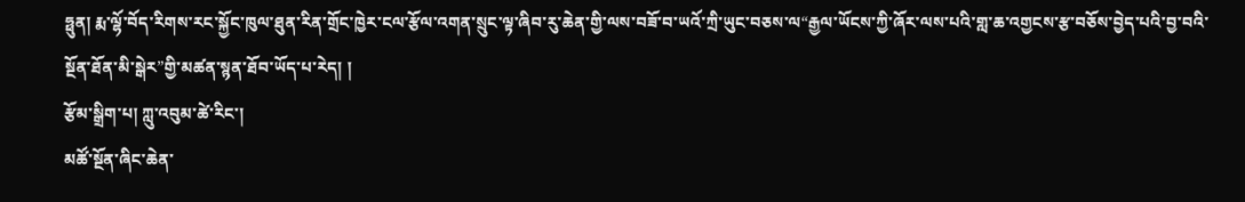ཧྥུན། རྨ་ལྷོ་བོད་རིགས་རང་སྐྱོང་ཁུལ་ཐུན་རིན་གྲོང་ཁྱེར་ངལ་རྩོལ་འགན་སྲུང་ལྟ་ཞིབ་རུ་ཆེན་གྱི་ལས་བཟོ་བ་ཡའོ་ཀྲི་ཡུང་བཅས་ལ“རྒྱལ་ཡོངས་ཀྱི་ཞོར་ལས་པའི་གླ་ཆ་འགྱངས་རྩ་བཅོས་བྱེད་པའི་བྱ་བའི་སྔོན་ཐོན་མི་སྒེར”གྱི་མཚན་སྙན་ཐོབ་ཡོད་པ་རེད། །
རྩོམ་སྒྲིག་པ། ཀླུ་འབུམ་ཚེ་རིང་།
མཚོ་སྔོན་ཞིང་ཆེན་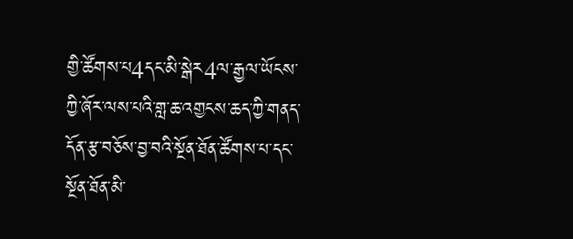གྱི་ཚོགས་པ4དང་མི་སྒེར4ལ་རྒྱལ་ཡོངས་ཀྱི་ཞོར་ལས་པའི་གླ་ཆ་འགྱངས་ཆད་ཀྱི་གནད་དོན་རྩ་བཅོས་བྱ་བའི་སྔོན་ཐོན་ཚོགས་པ་དང་སྔོན་ཐོན་མི་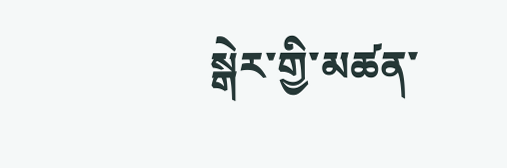སྒེར་གྱི་མཚན་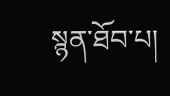སྙན་ཐོབ་པ།